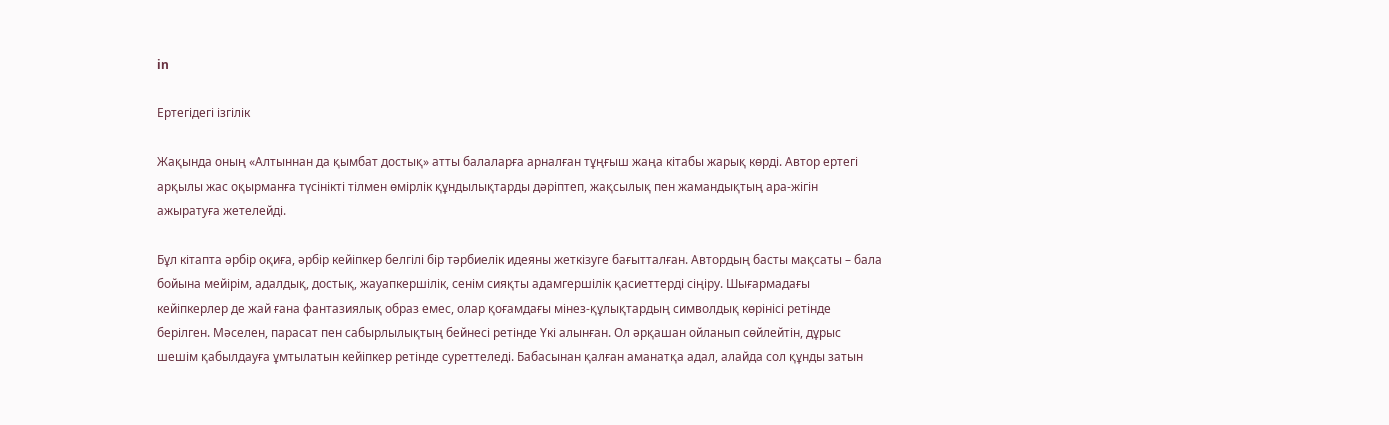in

Ертегідегі ізгілік

Жақында оның «Алтыннан да қымбат достық» атты балаларға арналған тұңғыш жаңа кітабы жарық көрді. Автор ертегі арқылы жас оқырманға түсінікті тілмен өмірлік құндылықтарды дәріптеп, жақсылық пен жамандықтың ара-жігін ажыратуға жетелейді.

Бұл кітапта әрбір оқиға, әрбір кейіпкер белгілі бір тәрбиелік идеяны жеткізуге бағытталған. Автордың басты мақсаты – бала бойына мейірім, адалдық, достық, жауапкершілік, сенім сияқты адамгершілік қасиеттерді сіңіру. Шығармадағы кейіпкерлер де жай ғана фантазиялық образ емес, олар қоғамдағы мінез-құлықтардың символдық көрінісі ретінде берілген. Мәселен, парасат пен сабырлылықтың бейнесі ретінде Үкі алынған. Ол әрқашан ойланып сөйлейтін, дұрыс шешім қабылдауға ұмтылатын кейіпкер ретінде суреттеледі. Бабасынан қалған аманатқа адал, алайда сол құнды затын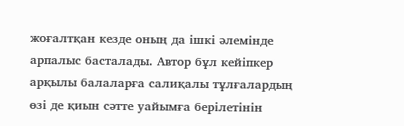жоғалтқан кезде оның да ішкі әлемінде арпалыс басталады. Автор бұл кейіпкер арқылы балаларға салиқалы тұлғалардың өзі де қиын сәтте уайымға берілетінін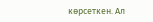көрсеткен. Ал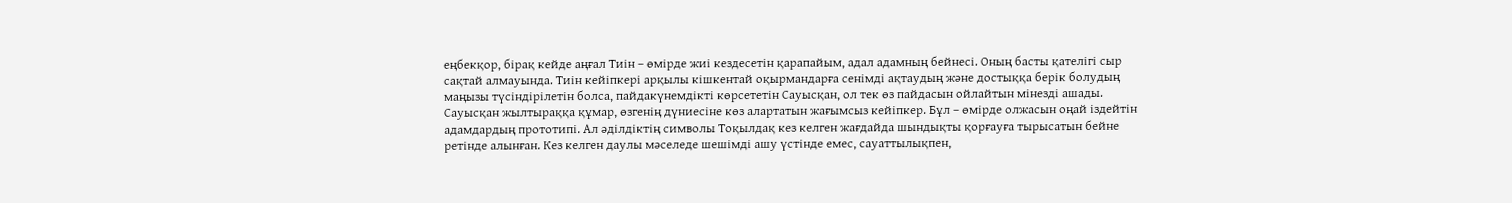еңбекқор, бірақ кейде аңғал Тиін – өмірде жиі кездесетін қарапайым, адал адамның бейнесі. Оның басты қателігі сыр сақтай алмауында. Тиін кейіпкері арқылы кішкентай оқырмандарға сенімді ақтаудың және достыққа берік болудың маңызы түсіндірілетін болса, пайдакүнемдікті көрсететін Сауысқан, ол тек өз пайдасын ойлайтын мінезді ашады. Сауысқан жылтыраққа құмар, өзгенің дүниесіне көз алартатын жағымсыз кейіпкер. Бұл – өмірде олжасын оңай іздейтін адамдардың прототипі. Ал әділдіктің символы Тоқылдақ кез келген жағдайда шындықты қорғауға тырысатын бейне ретінде алынған. Кез келген даулы мәселеде шешімді ашу үстінде емес, сауаттылықпен,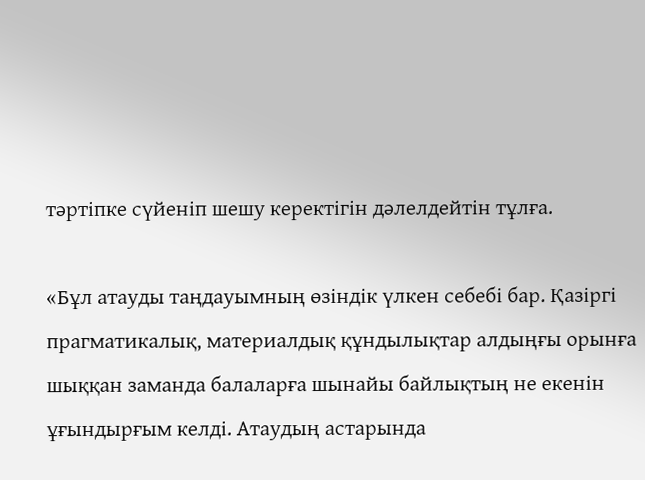тәртіпке сүйеніп шешу керектігін дәлелдейтін тұлға.

«Бұл атауды таңдауымның өзіндік үлкен себебі бар. Қазіргі прагматикалық, материалдық құндылықтар алдыңғы орынға шыққан заманда балаларға шынайы байлықтың не екенін ұғындырғым келді. Атаудың астарында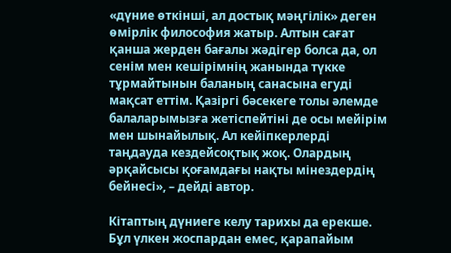«дүние өткінші, ал достық мәңгілік» деген өмірлік философия жатыр. Алтын сағат қанша жерден бағалы жәдігер болса да, ол сенім мен кешірімнің жанында түкке тұрмайтынын баланың санасына егуді мақсат еттім. Қазіргі бәсекеге толы әлемде балаларымызға жетіспейтіні де осы мейірім мен шынайылық. Ал кейіпкерлерді таңдауда кездейсоқтық жоқ. Олардың әрқайсысы қоғамдағы нақты мінездердің бейнесі», – дейді автор.

Кітаптың дүниеге келу тарихы да ерекше. Бұл үлкен жоспардан емес, қарапайым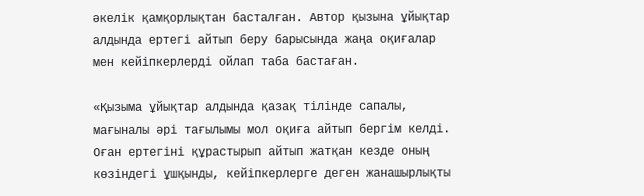әкелік қамқорлықтан басталған. Автор қызына ұйықтар алдында ертегі айтып беру барысында жаңа оқиғалар мен кейіпкерлерді ойлап таба бастаған.

«Қызыма ұйықтар алдында қазақ тілінде сапалы, мағыналы әрі тағылымы мол оқиға айтып бергім келді. Оған ертегіні құрастырып айтып жатқан кезде оның көзіндегі ұшқынды, кейіпкерлерге деген жанашырлықты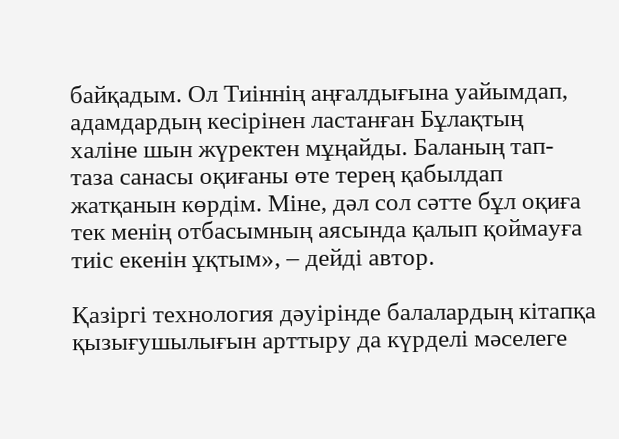байқадым. Ол Тиіннің аңғалдығына уайымдап, адамдардың кесірінен ластанған Бұлақтың халіне шын жүректен мұңайды. Баланың тап-таза санасы оқиғаны өте терең қабылдап жатқанын көрдім. Міне, дәл сол сәтте бұл оқиға тек менің отбасымның аясында қалып қоймауға тиіс екенін ұқтым», – дейді автор.

Қазіргі технология дәуірінде балалардың кітапқа қызығушылығын арттыру да күрделі мәселеге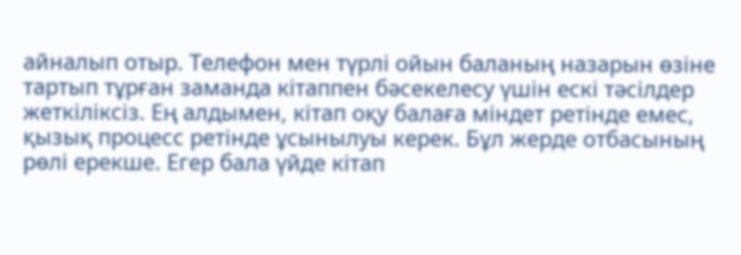айналып отыр. Телефон мен түрлі ойын баланың назарын өзіне тартып тұрған заманда кітаппен бәсекелесу үшін ескі тәсілдер жеткіліксіз. Ең алдымен, кітап оқу балаға міндет ретінде емес, қызық процесс ретінде ұсынылуы керек. Бұл жерде отбасының рөлі ерекше. Егер бала үйде кітап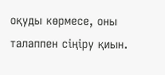оқуды көрмесе, оны талаппен сіңіру қиын.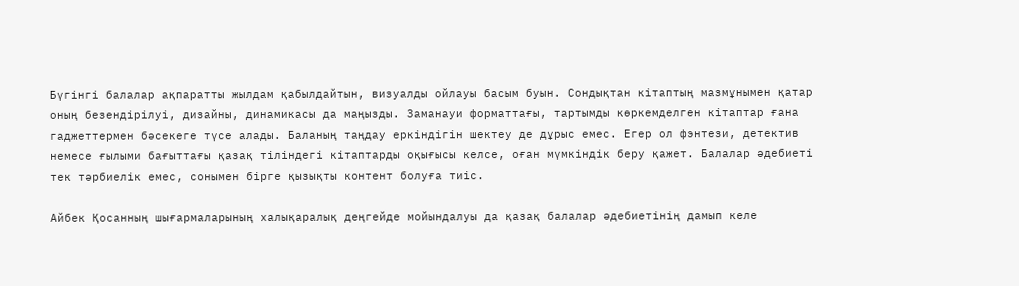Бүгінгі балалар ақпаратты жылдам қабылдайтын, визуалды ойлауы басым буын. Сондықтан кітаптың мазмұнымен қатар оның безендірілуі, дизайны, динамикасы да маңызды. Заманауи форматтағы, тартымды көркемделген кітаптар ғана гаджеттермен бәсекеге түсе алады. Баланың таңдау еркіндігін шектеу де дұрыс емес. Егер ол фэнтези, детектив немесе ғылыми бағыттағы қазақ тіліндегі кітаптарды оқығысы келсе, оған мүмкіндік беру қажет. Балалар әдебиеті тек тәрбиелік емес, сонымен бірге қызықты контент болуға тиіс.

Айбек Қосанның шығармаларының халықаралық деңгейде мойындалуы да қазақ балалар әдебиетінің дамып келе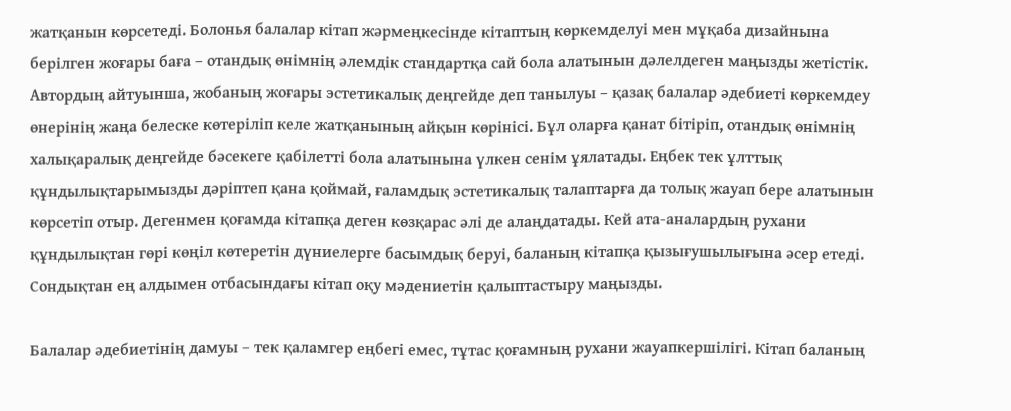жатқанын көрсетеді. Болонья балалар кітап жәрмеңкесінде кітаптың көркемделуі мен мұқаба дизайнына берілген жоғары баға – отандық өнімнің әлемдік стандартқа сай бола алатынын дәлелдеген маңызды жетістік. Автордың айтуынша, жобаның жоғары эстетикалық деңгейде деп танылуы – қазақ балалар әдебиеті көркемдеу өнерінің жаңа белеске көтеріліп келе жатқанының айқын көрінісі. Бұл оларға қанат бітіріп, отандық өнімнің халықаралық деңгейде бәсекеге қабілетті бола алатынына үлкен сенім ұялатады. Еңбек тек ұлттық құндылықтарымызды дәріптеп қана қоймай, ғаламдық эстетикалық талаптарға да толық жауап бере алатынын көрсетіп отыр. Дегенмен қоғамда кітапқа деген көзқарас әлі де алаңдатады. Кей ата-аналардың рухани құндылықтан гөрі көңіл көтеретін дүниелерге басымдық беруі, баланың кітапқа қызығушылығына әсер етеді. Сондықтан ең алдымен отбасындағы кітап оқу мәдениетін қалыптастыру маңызды.

Балалар әдебиетінің дамуы – тек қаламгер еңбегі емес, тұтас қоғамның рухани жауапкершілігі. Кітап баланың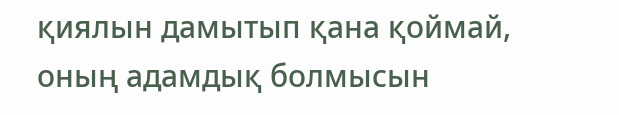қиялын дамытып қана қоймай, оның адамдық болмысын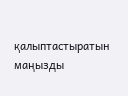қалыптастыратын маңызды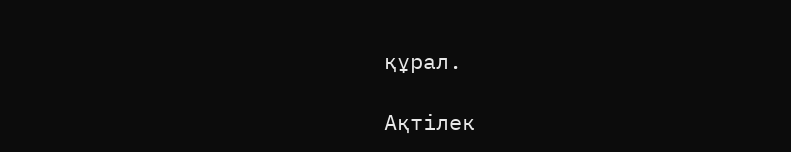құрал.

Ақтілек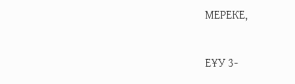МЕРЕКЕ,

ЕҰУ 3-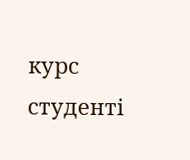курс студенті